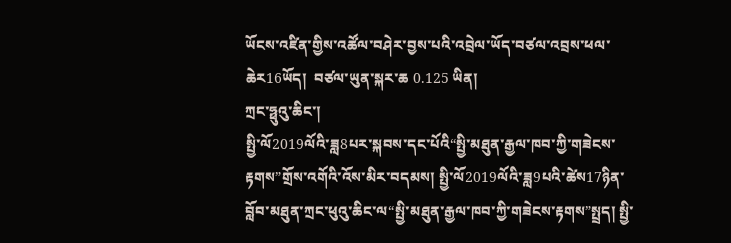ཡོངས་འཛིན་གྱིས་འཚོལ་བཤེར་བྱས་པའི་འབྲེལ་ཡོད་བཙལ་འབྲས་ཕལ་ཆེར16ཡོད།  བཙལ་ཡུན་སྐར་ཆ 0.125 ཡིན།
ཀྲང་ཧྥུའུ་ཆིང་།
སྤྱི་ལོ2019ལོའི་ཟླ8པར་སྐབས་དང་པོའི“སྤྱི་མཐུན་རྒྱལ་ཁབ་ཀྱི་གཟེངས་རྟགས”གྲོས་འགོའི་འོས་མིར་བདམས། སྤྱི་ལོ2019ལོའི་ཟླ9པའི་ཚེས17ཉིན་བློབ་མཐུན་ཀྲང་ཕུའུ་ཆིང་ལ“སྤྱི་མཐུན་རྒྱལ་ཁབ་ཀྱི་གཟེངས་རྟགས”སྤྲད། སྤྱི་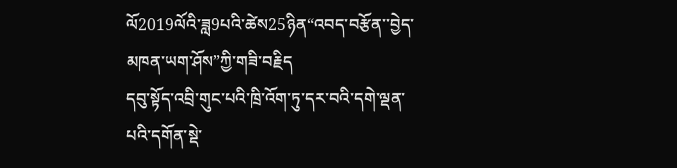ལོ2019ལོའི་ཟླ9པའི་ཚེས25ཉིན“འབད་བརྩོན་་བྱེད་མཁན་ཡག་ཤོས”ཀྱི་གཟི་བརྗིད
དབུ་སྟོད་འབྲི་གུང་པའི་ཁྲི་འོག་ཏུ་དར་བའི་དགེ་ལྡན་པའི་དགོན་སྡེ་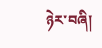ཉེར་བཞི།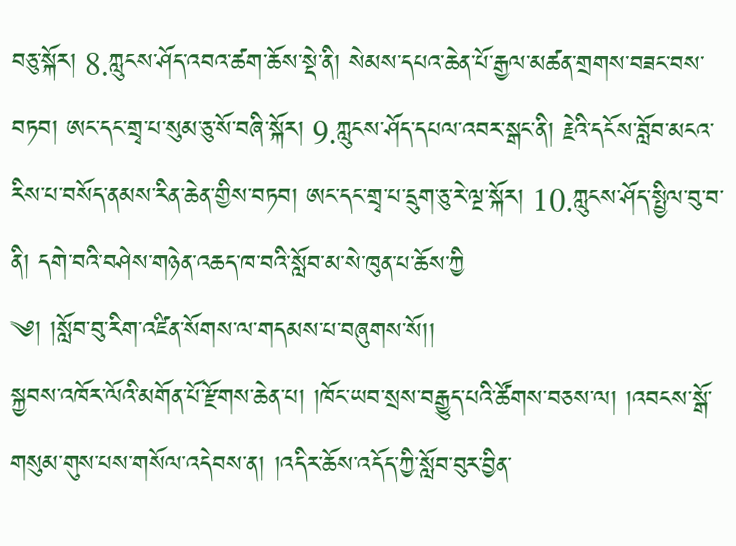བཅུ་སྐོར། 8.ཀླུངས་ཤོད་འབའ་ཚག་ཆོས་སྡེ་ནི། སེམས་དཔའ་ཆེན་པོ་རྒྱལ་མཚན་གྲགས་བཟང་བས་བཏབ། ཨང་དང་གྲྭ་པ་སུམ་ཅུ་སོ་བཞི་སྐོར། 9.ཀླུངས་ཤོད་དཔལ་འབར་སྒང་ནི། རྗེའི་དངོས་བློབ་མངའ་རིས་པ་བསོད་ནམས་རིན་ཆེན་གྱིས་བཏབ། ཨང་དང་གྲྭ་པ་དྲུག་ཅུ་རེ་ལྔ་སྐོར། 10.ཀླུངས་ཤོད་སྤྱིལ་བུ་བ་ནི། དགེ་བའི་བཤེས་གཉེན་འཆད་ཁ་བའི་སློབ་མ་སེ་ཁུན་པ་ཆོས་ཀྱི
༄། །སློབ་བུ་རིག་འཛིན་སོགས་ལ་གདམས་པ་བཞུགས་སོ།།
སྐྱབས་འཁོར་ལོའི་མགོན་པོ་རྫོགས་ཆེན་པ། །ཁོང་ཡབ་སྲས་བརྒྱུད་པའི་ཚོགས་བཅས་ལ། །འབངས་སྒོ་གསུམ་གུས་པས་གསོལ་འདེབས་ན། །འདིར་ཆོས་འདོད་ཀྱི་སློབ་བུར་བྱིན་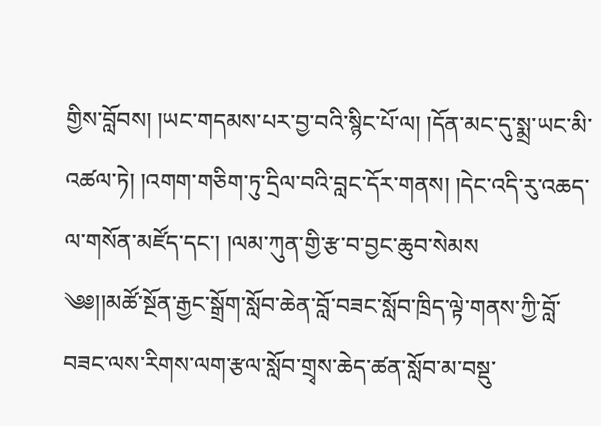གྱིས་བློབས། །ཡང་གདམས་པར་བྱ་བའི་སྙིང་པོ་ལ། །དོན་མང་དུ་སྨྲ་ཡང་མི་འཚལ་ཏེ། །འགག་གཅིག་ཏུ་དྲིལ་བའི་བླང་དོར་གནས། །དེང་འདི་རུ་འཆད་ལ་གསོན་མཛོད་དང་། །ལམ་ཀུན་གྱི་རྩ་བ་བྱང་ཆུབ་སེམས
༄༅།།མཚོ་སྔོན་རྒྱང་སྒྲོག་སློབ་ཆེན་བློ་བཟང་སློབ་ཁྲིད་ལྟེ་གནས་ཀྱི་བློ་བཟང་ལས་རིགས་ལག་རྩལ་སློབ་གྲྭས་ཆེད་ཚན་སློབ་མ་བསྡུ་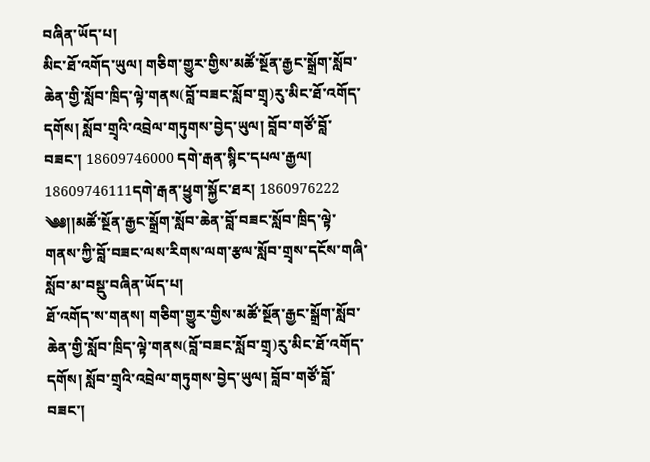བཞིན་ཡོད་པ།
མིང་ཐོ་འགོད་ཡུལ། གཅིག་གྱུར་གྱིས་མཚོ་སྔོན་རྒྱང་སྒྲོག་སློབ་ཆེན་གྱི་སློབ་ཁྲིད་ལྟེ་གནས(བློ་བཟང་སློབ་གྲྭ)རུ་མིང་ཐོ་འགོད་དགོས། སློབ་གྲྭའི་འབྲེལ་གཏུགས་བྱེད་ཡུལ། བློབ་གཙོ་བློ་བཟང་། 18609746000 དགེ་རྒན་སྙིང་དཔལ་རྒྱལ། 18609746111དགེ་རྒན་ཕྱུག་སྐྱོང་ཐར། 1860976222
༄༅།།མཚོ་སྔོན་རྒྱང་སྒྲོག་སློབ་ཆེན་བློ་བཟང་སློབ་ཁྲིད་ལྟེ་གནས་ཀྱི་བློ་བཟང་ལས་རིགས་ལག་རྩལ་སློབ་གྲྭས་དངོས་གཞི་སློབ་མ་བསྡུ་བཞིན་ཡོད་པ།
ཐོ་འགོད་ས་གནས། གཅིག་གྱུར་གྱིས་མཚོ་སྔོན་རྒྱང་སྒྲོག་སློབ་ཆེན་གྱི་སློབ་ཁྲིད་ལྟེ་གནས(བློ་བཟང་སློབ་གྲྭ)རུ་མིང་ཐོ་འགོད་དགོས། སློབ་གྲྭའི་འབྲེལ་གཏུགས་བྱེད་ཡུལ། བློབ་གཙོ་བློ་བཟང་།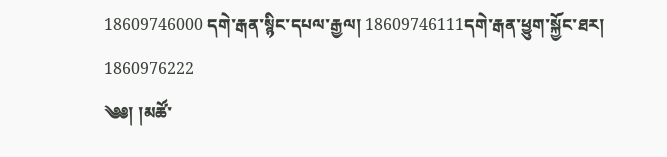18609746000 དགེ་རྒན་སྙིང་དཔལ་རྒྱལ། 18609746111དགེ་རྒན་ཕྱུག་སྐྱོང་ཐར། 1860976222
༄༅། །མཚོ་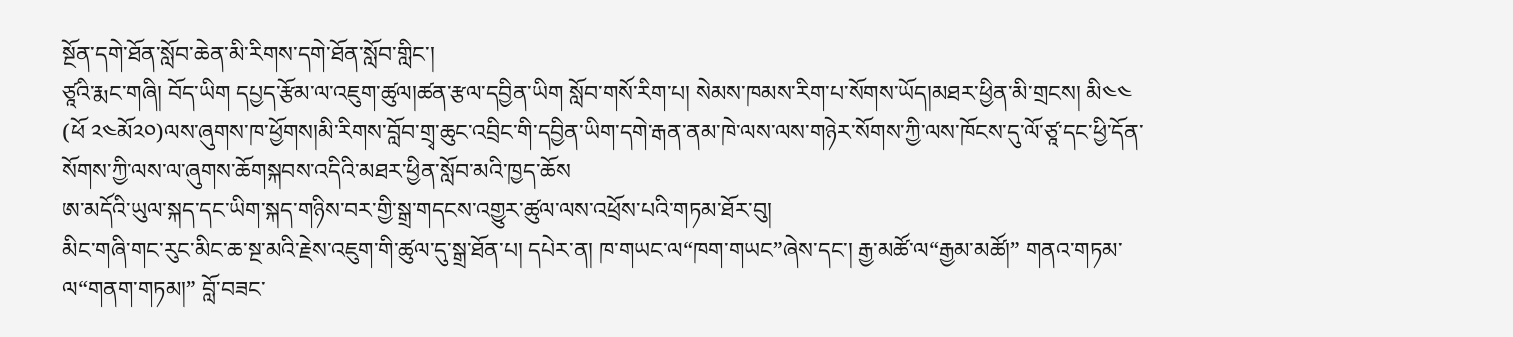སྔོན་དགེ་ཐོན་སློབ་ཆེན་མི་རིགས་དགེ་ཐོན་སློབ་གླིང་།
ཙཱའི་རྨང་གཞི། བོད་ཡིག དཔྱད་རྩོམ་ལ་འཇུག་ཚུལ།ཚན་རྩལ་དབྱིན་ཡིག སློབ་གསོ་རིག་པ། སེམས་ཁམས་རིག་པ་སོགས་ཡོད།མཐར་ཕྱིན་མི་གྲངས། མི༤༤ (ཕོ ༢༤མོ༢༠)ལས་ཞུགས་ཁ་ཕྱོགས།མི་རིགས་བློབ་གྲྭ་ཆུང་འབྲིང་གི་དབྱིན་ཡིག་དགེ་རྒན་ནམ་ཁེ་ལས་ལས་གཉེར་སོགས་ཀྱི་ལས་ཁོངས་དུ་ལོ་ཙཱ་དང་ཕྱི་དོན་སོགས་ཀྱི་ལས་ལ་ཞུགས་ཆོགསྐབས་འདིའི་མཐར་ཕྱིན་སློབ་མའི་ཁྱད་ཆོས
ཨ་མདོའི་ཡུལ་སྐད་དང་ཡིག་སྐད་གཉིས་བར་གྱི་སྒྲ་གདངས་འགྱུར་ཚུལ་ལས་འཕྲོས་པའི་གཏམ་ཐོར་བུ།
མིང་གཞི་གང་རུང་མིང་ཆ་སྔ་མའི་རྗེས་འཇུག་གི་ཚུལ་དུ་སྒྲ་ཐོན་པ། དཔེར་ན། ཁ་གཡང་ལ“ཁག་གཡང”ཞེས་དང་། རྒྱ་མཚོ་ལ“རྒྱམ་མཚོ།” གནའ་གཏམ་ལ“གནག་གཏམ།” བློ་བཟང་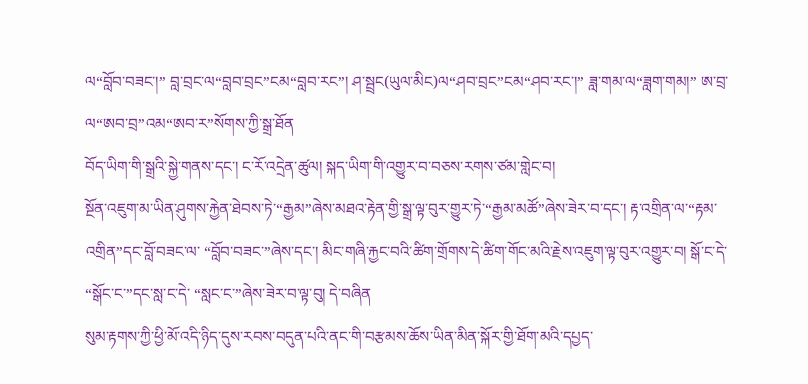ལ“བློབ་བཟང་།” བླ་བྲང་ལ“བླབ་བྲང”ངམ“བླབ་རང”། ཤ་སྦྲང(ཡུལ་མིང)ལ“ཤབ་བྲང”ངམ“ཤབ་རང་།” ཟླ་གམ་ལ“ཟླག་གམ།” ཨ་བྲ་ལ“ཨབ་བྲ”འམ“ཨབ་ར”སོགས་ཀྱི་སྒྲ་ཐོན
བོད་ཡིག་གི་སྒྲའི་སྐྱེ་གནས་དང་། ང་རོ་འདྲེན་ཚུལ། སྐད་ཡིག་གི་འགྱུར་བ་བཅས་རགས་ཙམ་གླེང་བ།
སྔོན་འཇུག་མ་ཡིན་ཤུགས་རྐྱེན་ཐེབས་ཏེ་“རྒྱམ”ཞེས་མཐའ་རྟེན་གྱི་སྒྲ་ལྟ་བུར་གྱུར་ཏེ་“རྒྱམ་མཚོ”ཞེས་ཟེར་བ་དང་། རྟ་འགྲིན་ལ་“རྟམ་འགྲིན”དང་བློ་བཟང་ལ་ “བློབ་བཟང་”ཞེས་དང་། མིང་གཞི་རྐྱང་བའི་ཚིག་གྲོགས་དེ་ཚིག་གོང་མའི་རྗེས་འཇུག་ལྟ་བུར་འགྱུར་བ། སྒོ་ང་དེ་ “སྒོང་ང་”དང་སླ་ང་དེ་ “སླང་ང་”ཞེས་ཟེར་བ་ལྟ་བུ། དེ་བཞིན
སུམ་རྟགས་ཀྱི་ཕྱི་མོ་འདི་ཉིད་དུས་རབས་བདུན་པའི་ནང་གི་བརྩམས་ཆོས་ཡིན་མིན་སྐོར་གྱི་ཐོག་མའི་དཔྱད་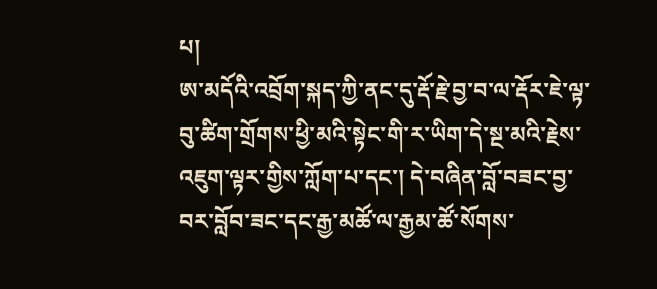པ།
ཨ་མདོའི་འབྲོག་སྐད་ཀྱི་ནང་དུ་རྡོ་རྗེ་བྱ་བ་ལ་རྡོར་ཇེ་ལྟ་བུ་ཚིག་གྲོགས་ཕྱི་མའི་སྟེང་གི་ར་ཡིག་དེ་སྔ་མའི་རྗེས་འཇུག་ལྟར་གྱིས་ཀློག་པ་དང་། དེ་བཞིན་བློ་བཟང་བྱ་བར་བློབ་ཟང་དང་རྒྱ་མཚོ་ལ་རྒྱམ་ཚོ་སོགས་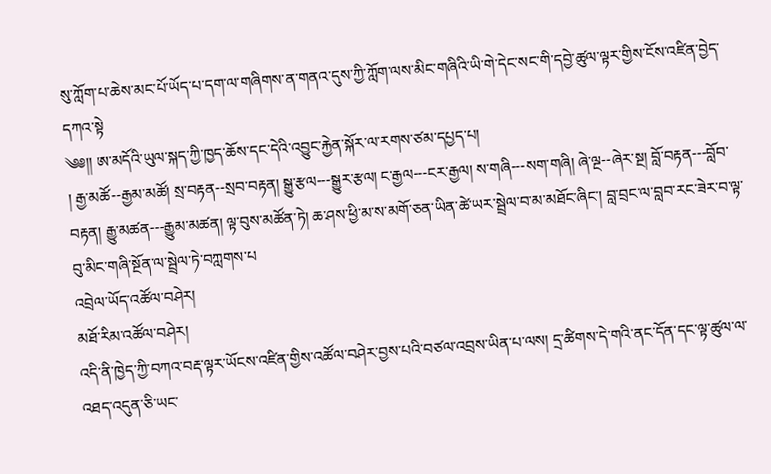སུ་ཀློག་པ་ཆེས་མང་པོ་ཡོད་པ་དག་ལ་གཞིགས་ན་གནའ་དུས་ཀྱི་ཀློག་ལས་མིང་གཞིའི་ཡི་གེ་དེང་སང་གི་དབྱེ་ཚུལ་ལྟར་གྱིས་ངོས་འཛིན་བྱེད་དཀའ་སྟེ
༄༅།། ཨ་མདོའི་ཡུལ་སྐད་ཀྱི་ཁྱད་ཆོས་དང་དེའི་འབྱུང་རྐྱེན་སྐོར་ལ་རགས་ཙམ་དཔྱད་པ།
། རྒྱ་མཚོ--རྒྱམ་མཚོ། སྲ་བརྟན--སྲབ་བརྟན། སྒྱུ་རྩལ---སྒྱུར་རྩལ། ང་རྒྱལ---ངར་རྒྱལ། ས་གཞི---སག་གཞི། ཞེ་ལྔ--ཞེར་སྔ། བློ་བརྟན---བློབ་བརྟན། རྒྱུ་མཚན---རྒྱུམ་མཚན། ལྟ་བུས་མཚོན་ཏེ། ཆ་ཤས་ཕྱི་མ་ས་མགོ་ཅན་ཡིན་ཚེ་ཡར་སྦྲེལ་བ་མ་མཐོང་ཞིང་། བླ་བྲང་ལ་བླབ་རང་ཟེར་བ་ལྟ་བུ་མིང་གཞི་སྔོན་ལ་སྦྲེལ་ཏེ་བཀླགས་པ
འབྲེལ་ཡོད་འཚོལ་བཤེར།
མཐོ་རིམ་འཚོལ་བཤེར།
འདི་ནི་ཁྱེད་ཀྱི་བཀའ་བརྡ་ལྟར་ཡོངས་འཛིན་གྱིས་འཚོལ་བཤེར་བྱས་པའི་བཙལ་འབྲས་ཡིན་པ་ལས། དྲ་ཚིགས་དེ་གའི་ནང་དོན་དང་ལྟ་ཚུལ་ལ་འཐད་འདུན་ཅི་ཡང་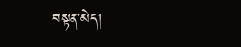བསྟན་མེད།